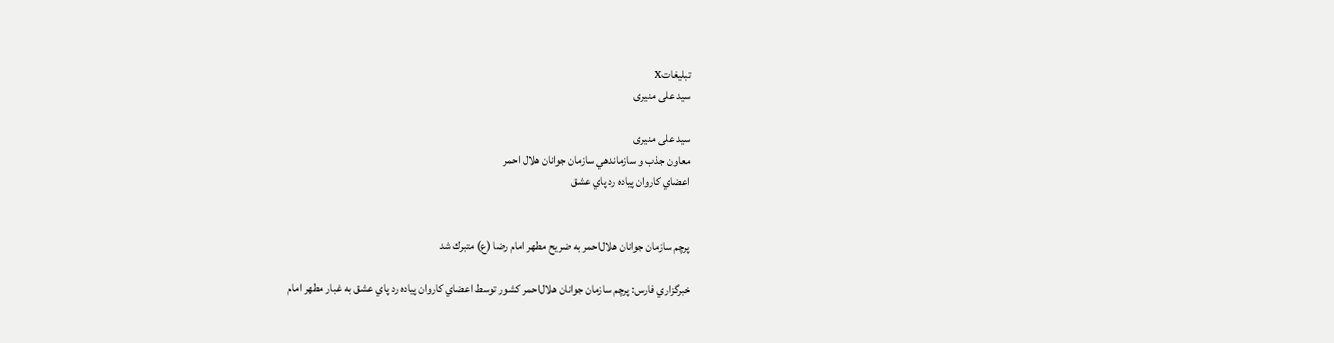تبليغاتX
سيد علی منیری

سيد علی منیری
معاون جذب و سازماندهي سازمان جوانان هلال احمر
اعضاي كاروان پياده رد پاي عشق


پرچم سازمان جوانان هلال‌احمر به ضريح مطهر امام رضا (ع) متبرك شد

خبرگزاري فارس: پرچم سازمان جوانان هلال‌احمر كشور توسط اعضاي كاروان پياده رد پاي عشق به غبار مطهر امام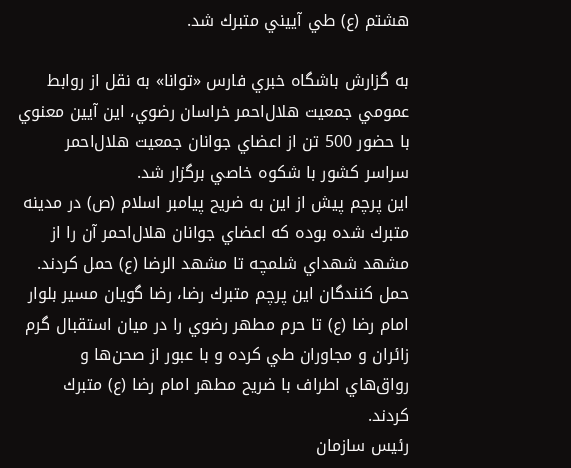هشتم (ع) طي آييني متبرك شد.

به گزارش باشگاه خبري فارس «توانا» به نقل از روابط عمومي جمعيت هلال‌احمر خراسان رضوي، اين آيين معنوي با حضور 500 تن از اعضاي جوانان جمعيت هلال‌احمر سراسر كشور با شكوه خاصي برگزار شد.
اين پرچم پيش از اين به ضريح پيامبر اسلام (ص) در مدينه متبرك شده بوده كه اعضاي جوانان هلال‌احمر آن را از مشهد شهداي شلمچه تا مشهد الرضا (ع) حمل كردند.
حمل كنندگان اين پرچم متبرك رضا، رضا گويان مسير بلوار امام رضا (ع) تا حرم مطهر رضوي را در ميان استقبال گرم زائران و مجاوران طي كرده و با عبور از صحن‌ها و رواق‌هاي اطراف با ضريح مطهر امام رضا (ع) متبرك كردند.
رئيس سازمان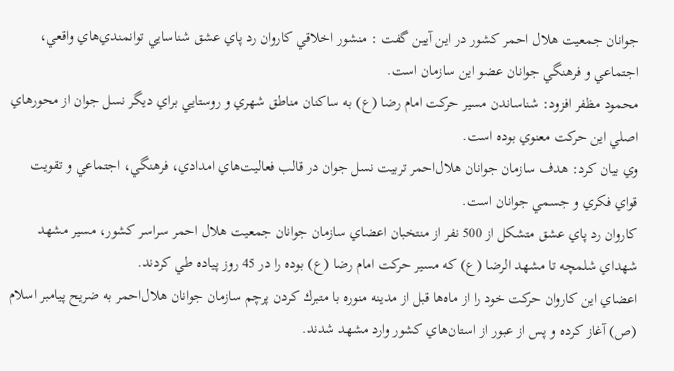جوانان جمعيت هلال احمر كشور در اين آيين گفت : منشور اخلاقي كاروان رد پاي عشق شناسايي توانمندي‌هاي واقعي، اجتماعي و فرهنگي جوانان عضو اين سازمان است.
محمود مظفر افزود: شناساندن مسير حركت امام رضا (ع) به ساكنان مناطق شهري و روستايي براي ديگر نسل جوان از محورهاي اصلي اين حركت معنوي بوده است.
وي بيان كرد: هدف سازمان جوانان هلال‌احمر تربيت نسل جوان در قالب فعاليت‌هاي امدادي، فرهنگي، اجتماعي و تقويت قواي فكري و جسمي جوانان است.
كاروان رد پاي عشق متشكل از 500 نفر از منتخبان اعضاي سازمان جوانان جمعيت هلال احمر سراسر كشور، مسير مشهد شهداي شلمچه تا مشهد الرضا (ع) كه مسير حركت امام رضا (ع) بوده را در 45 روز پياده طي كردند.
اعضاي اين كاروان حركت خود را از ماه‌ها قبل از مدينه منوره با متبرك كردن پرچم سازمان جوانان هلال‌احمر به ضريح پيامبر اسلام (ص) آغاز كرده و پس از عبور از استان‌هاي كشور وارد مشهد شدند.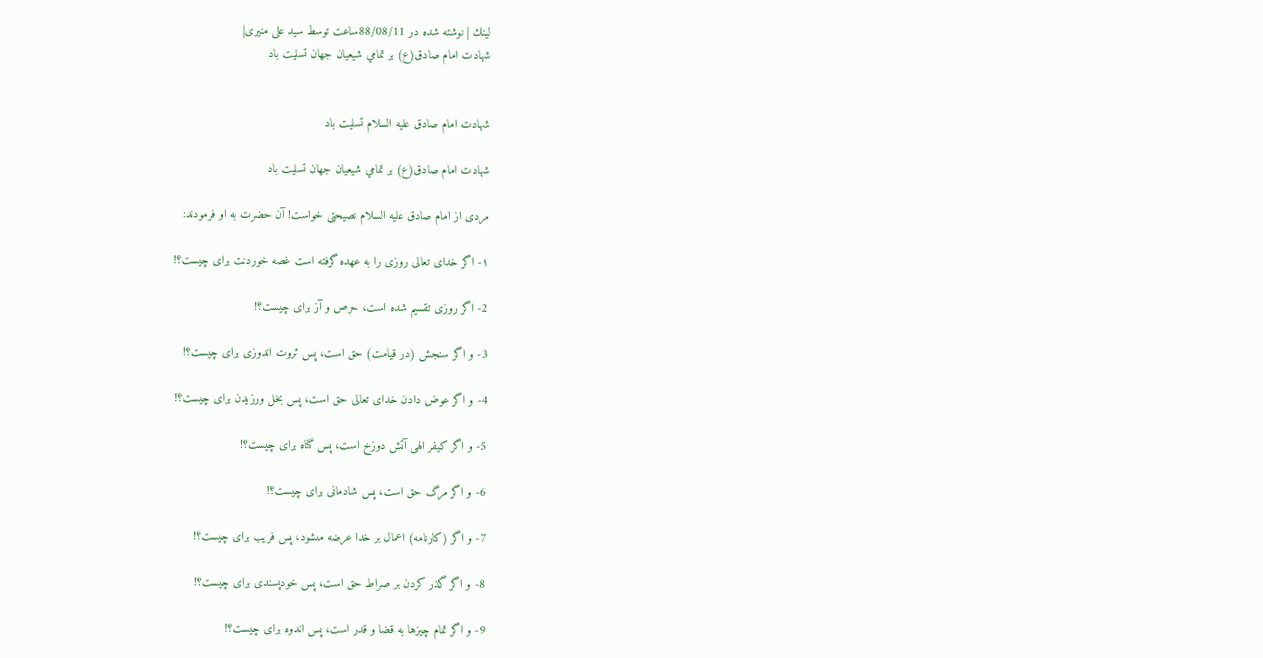لينك | نوشته شده در 88/08/11ساعت توسط سيد علی منیری|
شهادت امام صادق(ع) بر تمامي شيعيان جهان تسليت باد


شهادت امام صادق عليه السلام تسليت باد

شهادت امام صادق(ع) بر تمامي شيعيان جهان تسليت باد

مردى از امام صادق علیه السلام نصیحتی خواست! آن حضرت به او فرمودند:

۱- اگر خداى تعالى روزى را به عهده گرفته است غصه خوردنت براى چیست؟!

2- اگر روزى تقسیم شده است، حرص و آز براى چیست؟!

3- و اگر سنجش (در قیامت) حق است، پس ثروت اندوزى براى چیست؟!

4- و اگر عوض دادن خداى تعالى حق است، پس بخل ورزیدن براى چیست؟!

5- و اگر كیفر الهى آتش دوزخ است، پس گناه براى چیست؟!

6- و اگر مرگ حق است، پس شادمانى براى چیست؟!

7- و اگر (كارنامه) اعمال بر خدا عرضه مىشود، پس فریب براى چیست؟!

8- و اگر گذر كردن بر صراط حق است، پس خودپسندى براى چیست؟!

9- و اگر تمام چیزها به قضا و قدر است، پس اندوه براى چیست؟!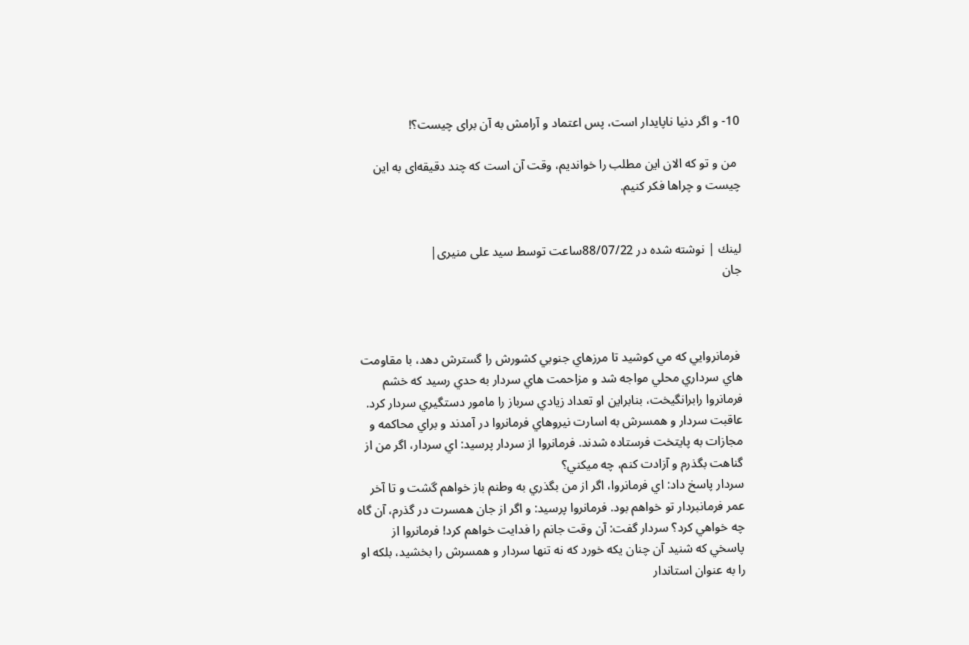10- و اگر دنیا ناپایدار است، پس اعتماد و آرامش به آن براى چیست؟!

 من و تو كه الان این مطلب را خواندیم، وقت آن است كه چند دقیقه‌ای به این چیست و چراها فكر كنیم.


لينك | نوشته شده در 88/07/22ساعت توسط سيد علی منیری|
جان



 فرمانروايي كه مي كوشيد تا مرزهاي جنوبي كشورش را گسترش دهد، با مقاومت هاي سرداري محلي مواجه شد و مزاحمت هاي سردار به حدي رسيد كه خشم فرمانروا رابرانگيخت، بنابراين او تعداد زيادي سرباز را مامور دستگيري سردار كرد. عاقبت سردار و همسرش به اسارت نيروهاي فرمانروا در آمدند و براي محاكمه و مجازات به پايتخت فرستاده شدند. فرمانروا از سردار پرسيد: اي سردار، اگر من از گناهت بگذرم و آزادت كنم، چه ميكني؟
سردار پاسخ داد: اي فرمانروا، اگر از من بگذري به وطنم باز خواهم گشت و تا آخر عمر فرمانبردار تو خواهم بود. فرمانروا پرسيد: و اگر از جان همسرت در گذرم، آن گاه چه خواهي كرد؟ سردار گفت: آن وقت جانم را فدايت خواهم كرد! فرمانروا از پاسخي كه شنيد آن چنان يكه خورد كه نه تنها سردار و همسرش را بخشيد، بلكه او را به عنوان استاندار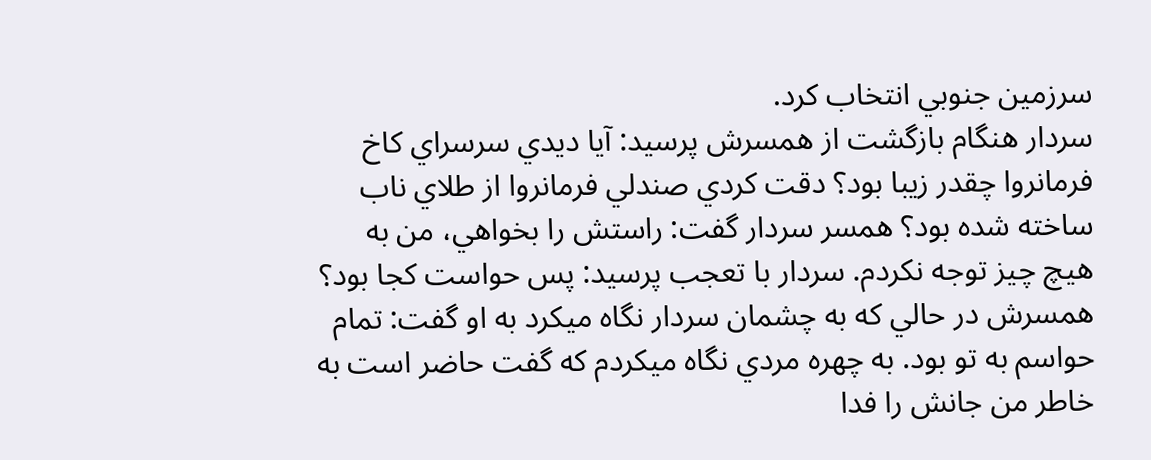سرزمين جنوبي انتخاب كرد.
سردار هنگام بازگشت از همسرش پرسيد: آيا ديدي سرسراي كاخ فرمانروا چقدر زيبا بود؟ دقت كردي صندلي فرمانروا از طلاي ناب ساخته شده بود؟ همسر سردار گفت: راستش را بخواهي، من به هيچ چيز توجه نكردم. سردار با تعجب پرسيد: پس حواست كجا بود؟ همسرش در حالي كه به چشمان سردار نگاه ميكرد به او گفت: تمام حواسم به تو بود. به چهره مردي نگاه ميكردم كه گفت حاضر است به خاطر من جانش را فدا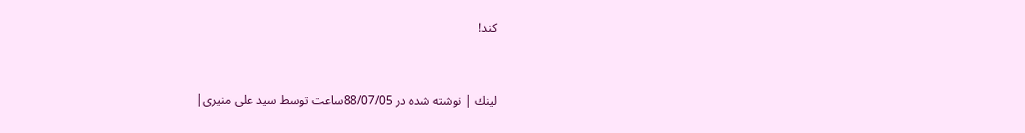كند!


لينك | نوشته شده در 88/07/05ساعت توسط سيد علی منیری|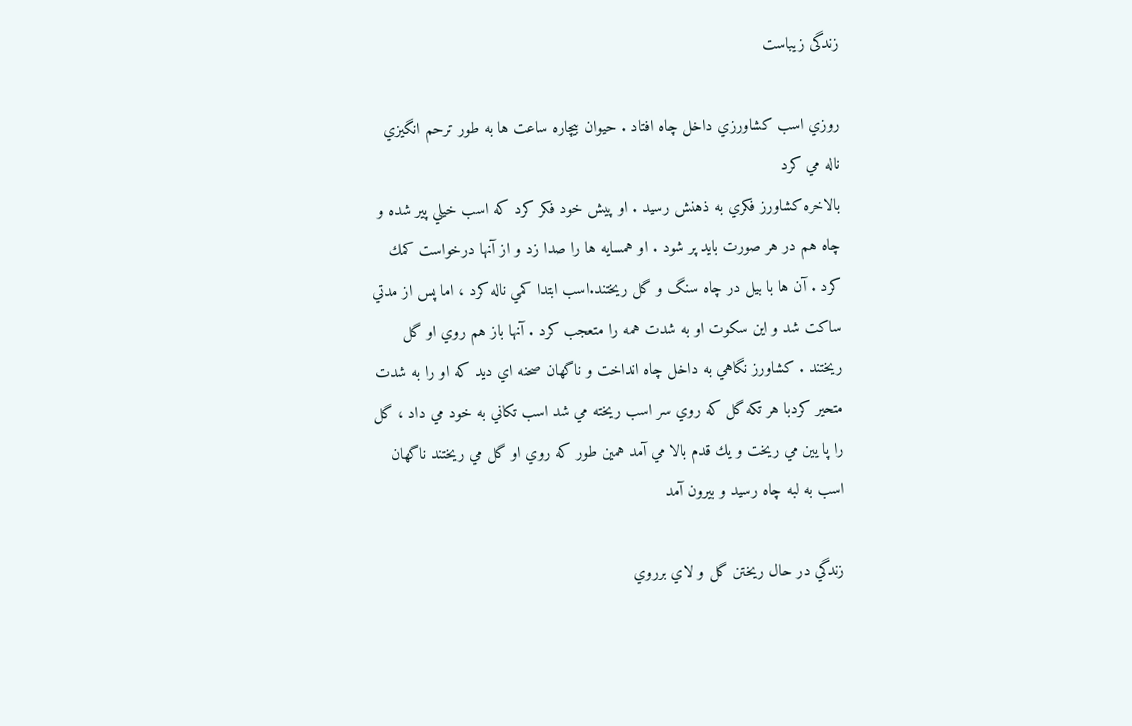زندگی زیباست

روزي اسب كشاورزي داخل چاه افتاد . حيوان بيچاره ساعت ها به طور ترحم انگيزي ناله مي كرد
بالاخره كشاورز فكري به ذهنش رسيد . او پيش خود فكر كرد كه اسب خيلي پير شده و چاه هم در هر صورت بايد پر شود . او همسايه ها را صدا زد و از آنها درخواست كمك كرد . آن ها با بيل در چاه سنگ و گل ريختند.اسب ابتدا كمي ناله كرد ، اما پس از مدتي ساكت شد و اين سكوت او به شدت همه را متعجب كرد . آنها باز هم روي او گل ريختند . كشاورز نگاهي به داخل چاه انداخت و ناگهان صحنه اي ديد كه او را به شدت متحير كردبا هر تكه گل كه روي سر اسب ريخته مي شد اسب تكاني به خود مي داد ، گل را پا يين مي ريخت و يك قدم بالا مي آمد همين طور كه روي او گل مي ريختند ناگهان اسب به لبه چاه رسيد و بيرون آمد

زندگي در حال ريختن گل و لاي برروي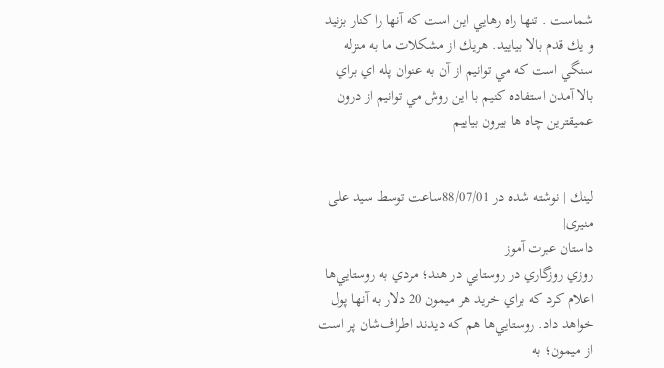شماست . تنها راه رهايي اين است كه آنها را كنار بزنيد و يك قدم بالا بياييد. هريك از مشكلات ما به منزله سنگي است كه مي توانيم از آن به عنوان پله اي براي بالا آمدن استفاده كنيم با اين روش مي توانيم از درون عميقترين چاه ها بيرون بياييم


لينك | نوشته شده در 88/07/01ساعت توسط سيد علی منیری|
داستان عبرت آموز
روزي روزگاري در روستايي در هند؛ مردي به روستايي‌ها اعلام کرد که براي خريد هر ميمون 20 دلار به آنها پول خواهد داد. روستايي‌ها هم که ديدند اطراف‌شان پر است از ميمون؛ به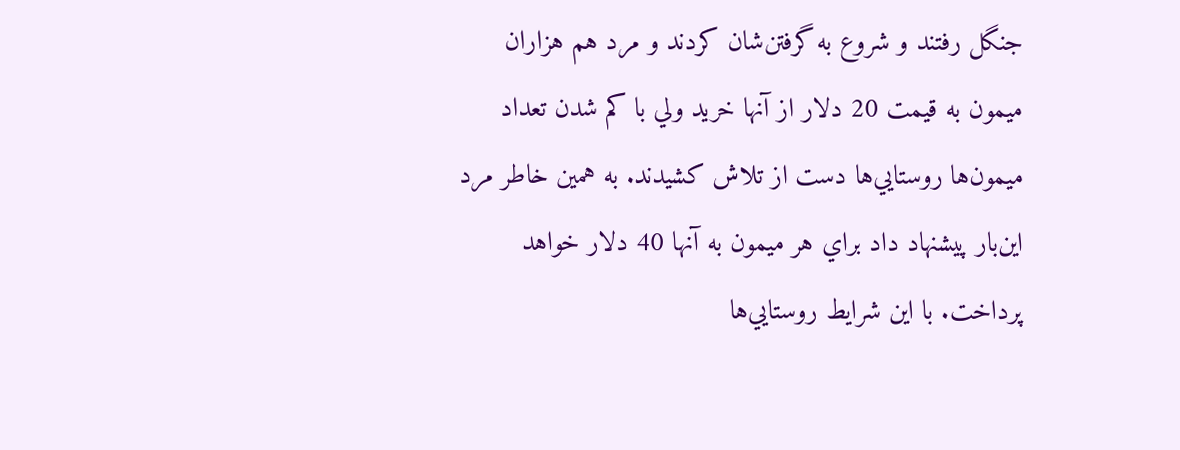جنگل رفتند و شروع به گرفتن‌شان کردند و مرد هم هزاران ميمون به قيمت 20 دلار از آنها خريد ولي با کم شدن تعداد ميمون‌ها روستايي‌ها دست از تلاش کشيدند. به همين خاطر مرد اين‌بار پيشنهاد داد براي هر ميمون به آنها 40 دلار خواهد پرداخت. با اين شرايط روستايي‌ها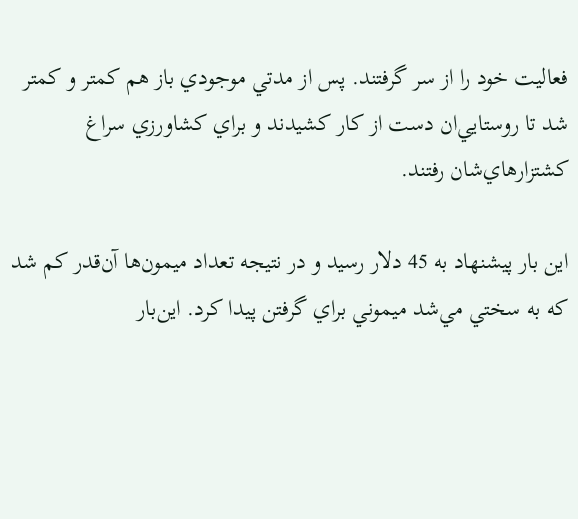فعاليت خود را از سر گرفتند. پس از مدتي موجودي باز هم کمتر و کمتر شد تا روستايي‌ان دست از کار کشيدند و براي کشاورزي سراغ کشتزارهاي‌شان رفتند.

اين بار پيشنهاد به 45 دلار رسيد و در نتيجه تعداد ميمون‌ها آن‌قدر کم شد که به سختي مي‌شد ميموني براي گرفتن پيدا کرد. اين‌بار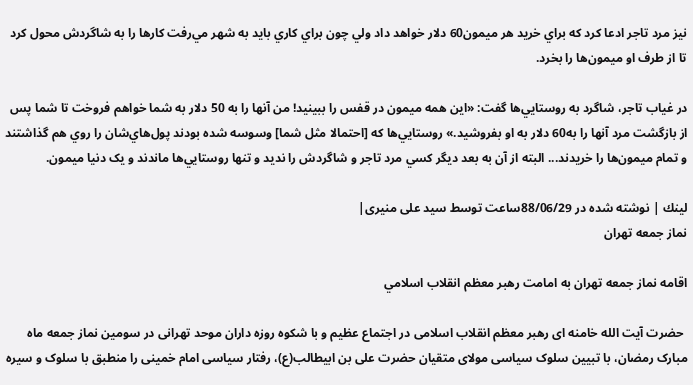نيز مرد تاجر ادعا کرد که براي خريد هر ميمون60 دلار خواهد داد ولي چون براي کاري بايد به شهر مي‌رفت کارها را به شاگردش محول کرد تا از طرف او ميمون‌ها را بخرد.

در غياب تاجر، شاگرد به روستايي‌ها گفت: «اين همه ميمون در قفس را ببينيد! من آنها را به 50 دلار به شما خواهم فروخت تا شما پس از بازگشت مرد آنها را به60 دلار به او بفروشيد.» روستايي‌ها که [احتمالا مثل شما] وسوسه شده بودند پول‌هاي‌شان را روي هم گذاشتند و تمام ميمون‌ها را خريدند... البته از آن به بعد ديگر کسي مرد تاجر و شاگردش را نديد و تنها روستايي‌ها ماندند و يک دنيا ميمون.

لينك | نوشته شده در 88/06/29ساعت توسط سيد علی منیری|
نماز جمعه تهران

اقامه نماز جمعه تهران به امامت رهبر معظم انقلاب اسلامي

 حضرت آیت الله خامنه ای رهبر معظم انقلاب اسلامی در اجتماع عظیم و با شکوه روزه داران موحد تهرانی در سومین نماز جمعه ماه مبارک رمضان، با تبیین سلوک سیاسی مولای متقیان حضرت علی بن ابیطالب(ع)، رفتار سیاسی امام خمینی را منطبق با سلوک و سیره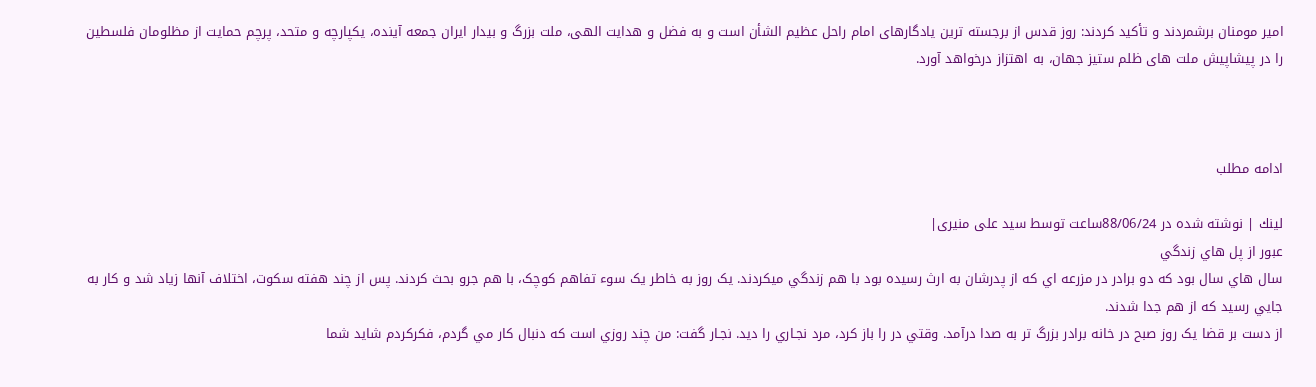امیر مومنان برشمردند و تأکید کردند: روز قدس از برجسته ترین یادگارهای امام راحل عظیم الشأن است و به فضل و هدایت الهی، ملت بزرگ و بیدار ایران جمعه آینده، یکپارچه و متحد، پرچم حمایت از مظلومان فلسطین را در پیشاپیش ملت های ظلم ستیز جهان، به اهتزاز درخواهد آورد.



ادامه مطلب

لينك | نوشته شده در 88/06/24ساعت توسط سيد علی منیری|
عبور از پل هاي زندگي
سال هاي سال بود كه دو برادر در مزرعه اي که از پدرشان به ارث رسيده بود با هم زندگي ميکردند. يک روز به خاطر يک سوء تفاهم کوچک، با هم جرو بحث کردند. پس از چند هفته سکوت، اختلاف آنها زياد شد و كار به جايي رسيد كه از هم جدا شدند.
از دست بر قضا يک روز صبح در خانه برادر بزرگ تر به صدا درآمد. وقتي در را باز کرد، مرد نجـاري را ديد. نجـار گفت: من چند روزي است که دنبال کار مي گردم، فکرکردم شايد شما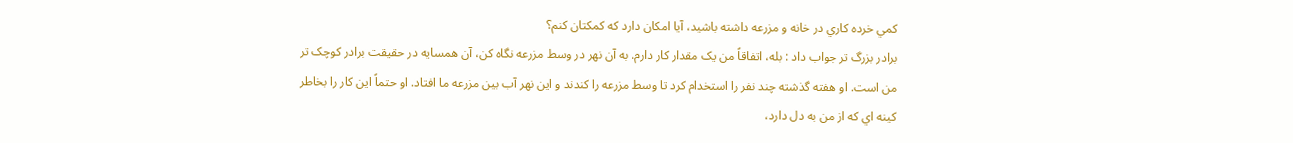کمي خرده کاري در خانه و مزرعه داشته باشيد، آيا امکان دارد که کمکتان کنم؟
برادر بزرگ تر جواب داد : بله، اتفاقاً من يک مقدار کار دارم. به آن نهر در وسط مزرعه نگاه کن، آن همسايه در حقيقت برادر کوچک تر من است. او هفته گذشته چند نفر را استخدام کرد تا وسط مزرعه را کندند و اين نهر آب بين مزرعه ما افتاد. او حتماً اين کار را بخاطر کينه اي که از من به دل دارد،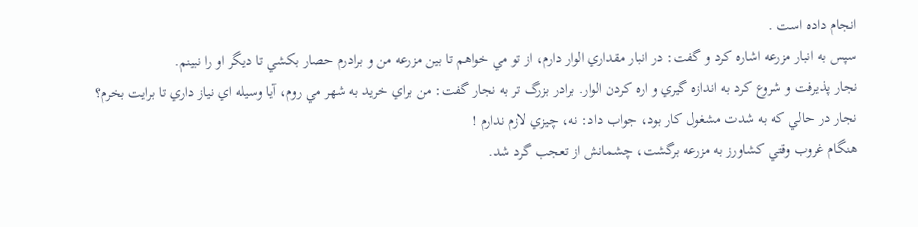انجام داده است .
سپس به انبار مزرعه اشاره کرد و گفت: در انبار مقداري الوار دارم، از تو مي خواهم تا بين مزرعه من و برادرم حصار بکشي تا ديگر او را نبينم.
نجار پذيرفت و شروع کرد به اندازه گيري و اره کردن الوار. برادر بزرگ تر به نجار گفت: من براي خريد به شهر مي روم، آيا وسيله اي نياز داري تا برايت بخرم؟
نجار در حالي که به شدت مشغول کار بود، جواب داد: نه، چيزي لازم ندارم !
هنگام غروب وقتي کشاورز به مزرعه برگشت، چشمانش از تعجب گرد شد.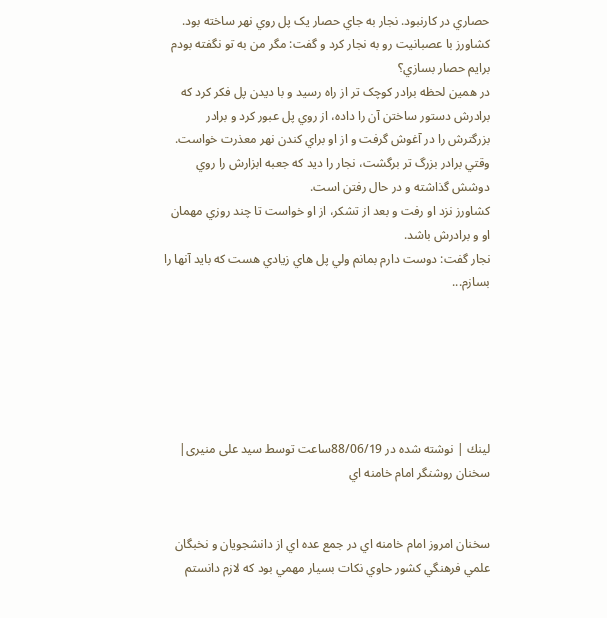حصاري در کارنبود. نجار به جاي حصار يک پل روي نهر ساخته بود.
کشاورز با عصبانيت رو به نجار کرد و گفت: مگر من به تو نگفته بودم برايم حصار بسازي؟
در همين لحظه برادر کوچک تر از راه رسيد و با ديدن پل فکر کرد که برادرش دستور ساختن آن را داده، از روي پل عبور کرد و برادر بزرگترش را در آغوش گرفت و از او براي کندن نهر معذرت خواست.
وقتي برادر بزرگ تر برگشت، نجار را ديد که جعبه ابزارش را روي دوشش گذاشته و در حال رفتن است.
کشاورز نزد او رفت و بعد از تشکر، از او خواست تا چند روزي مهمان او و برادرش باشد.
نجار گفت: دوست دارم بمانم ولي پل هاي زيادي هست که بايد آنها را بسازم...






لينك | نوشته شده در 88/06/19ساعت توسط سيد علی منیری|
سخنان روشنگر امام خامنه اي


سخنان امروز امام خامنه اي در جمع عده اي از دانشجويان و نخبگان علمي فرهنگي كشور حاوي نكات بسيار مهمي بود كه لازم دانستم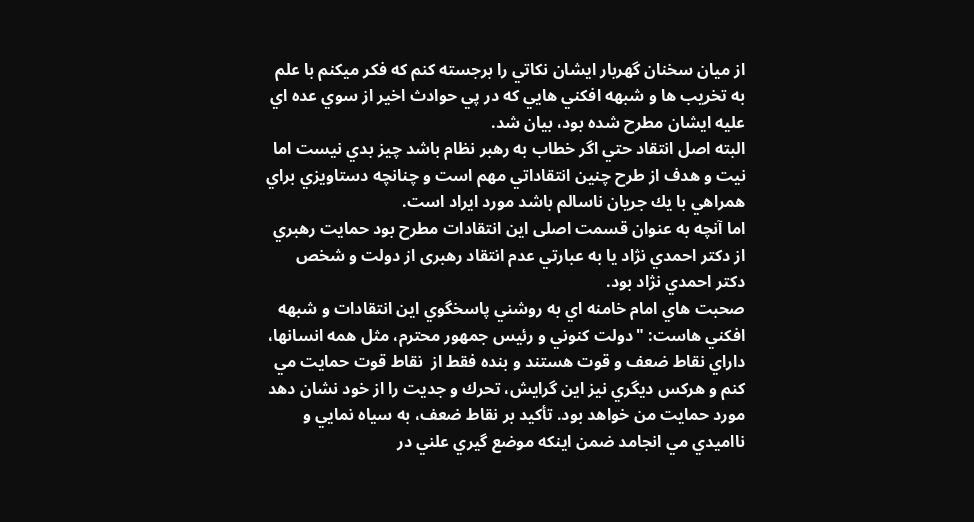از ميان سخنان گهربار ايشان نكاتي را برجسته كنم كه فكر ميكنم با علم به تخريب ها و شبهه افكني هايي كه در پي حوادث اخير از سوي عده اي عليه ايشان مطرح شده بود، بيان شد.
البته اصل انتقاد حتي اگر خطاب به رهبر نظام باشد چيز بدي نيست اما نيت و هدف از طرح چنين انتقاداتي مهم است و چنانچه دستاويزي براي همراهي با يك جريان ناسالم باشد مورد ايراد است.
اما آنچه به عنوان قسمت اصلی این انتقادات مطرح بود حمايت رهبري از دكتر احمدي نژاد يا به عبارتي عدم انتقاد رهبری از دولت و شخص دکتر احمدي نژاد بود.
صحبت هاي امام خامنه اي به روشني پاسخگوي اين انتقادات و شبهه افكني هاست: "دولت كنوني و رئيس جمهور محترم، مثل همه انسانها، داراي نقاط ضعف و قوت هستند و بنده فقط از  نقاط قوت حمايت مي كنم و هركس ديگري نيز اين گرايش، تحرك و جديت را از خود نشان دهد مورد حمايت من خواهد بود. تأكيد بر نقاط ضعف، به سياه نمايي و نااميدي مي انجامد ضمن اينكه موضع گيري علني در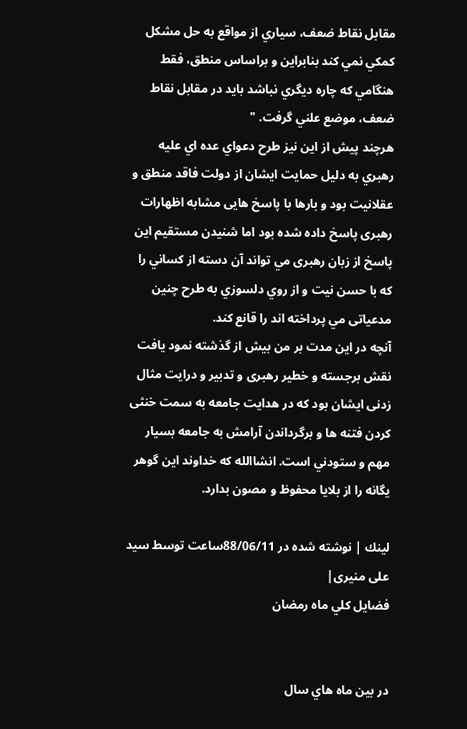مقابل نقاط ضعف، سياري از مواقع به حل مشكل كمكي نمي كند بنابراين و براساس منطق، فقط هنگامي كه چاره ديگري نباشد بايد در مقابل نقاط ضعف، موضع علني گرفت. "
هرچند پيش از اين نيز طرح دعواي عده اي عليه رهبري به دليل حمايت ايشان از دولت فاقد منطق و عقلانيت بود و بارها با پاسخ هایی مشابه اظهارات رهبری پاسخ داده شده بود اما شنيدن مستقيم این پاسخ از زبان رهبری مي تواند آن دسته از كساني را كه با حسن نيت و از روي دلسوزي به طرح چنين مدعیاتی مي پرداخته اند را قانع كند.
آنچه در این مدت بر من بیش از گذشته نمود یافت نقش برجسته و خطیر رهبری و تدبیر و درایت مثال زدنی ایشان بود که در هدایت جامعه به سمت خنثی کردن فتنه ها و برگرداندن آرامش به جامعه بسیار مهم و ستودني است. انشاالله كه خداوند اين گوهر يگانه را از بلايا محفوظ و مصون بدارد.

لينك | نوشته شده در 88/06/11ساعت توسط سيد علی منیری|
فضايل كلي ماه رمضان


در بين ماه هاي سال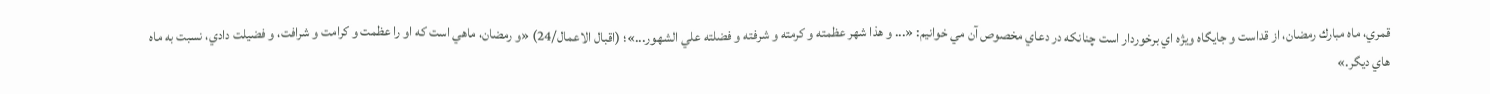قمري، ماه مبارك رمضان، از قداست و جايگاه ويژه اي برخوردار است چنانكه در دعاي مخصوص آن مي خوانيم: «... و هذا شهر عظمته و كرمته و شرفته و فضلته علي الشهور...»؛ (اقبال الاعمال/24) «و رمضان، ماهي است كه او را عظمت و كرامت و شرافت، و فضيلت دادي، نسبت به ماه هاي ديگر.»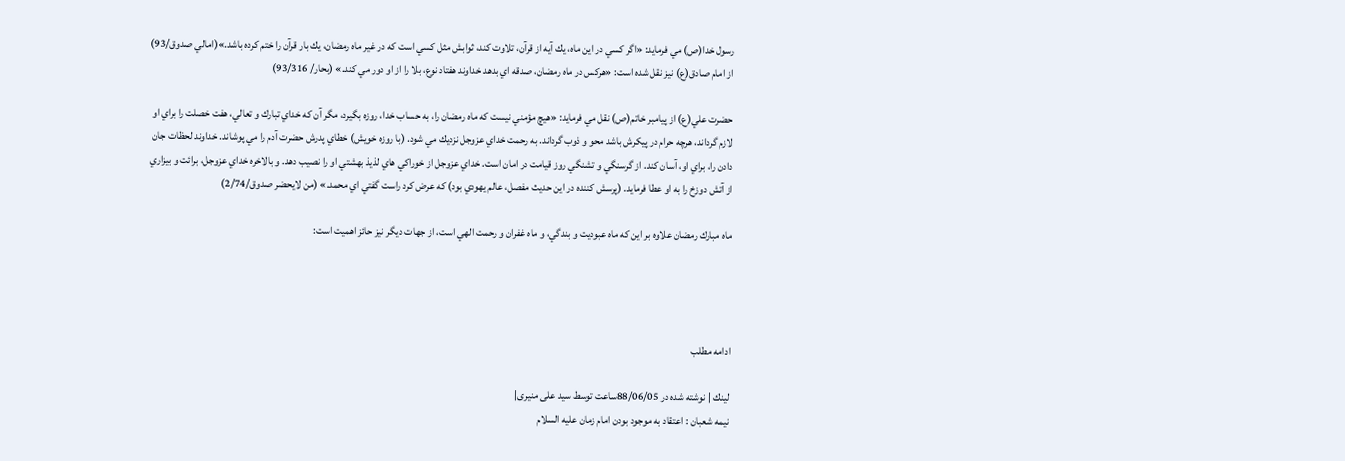رسول خدا(ص) مي فرمايد: «اگر كسي در اين ماه، يك آيه از قرآن، تلاوت كند، ثوابش مثل كسي است كه در غير ماه رمضان، يك بار قرآن را ختم كرده باشد.»(امالي صدوق/93) از امام صادق(ع) نيز نقل شده است: «هركس در ماه رمضان، صدقه اي بدهد خداوند هفتاد نوع، بلا را از او دور مي كند.» (بحار/ 93/316)

حضرت علي(ع) از پيامبر خاتم(ص) نقل مي فرمايد: «هيچ مؤمني نيست كه ماه رمضان را، به حساب خدا، روزه بگيرد، مگر آن كه خداي تبارك و تعالي، هفت خصلت را براي او لازم گرداند، هرچه حرام در پيكرش باشد محو و ذوب گرداند. به رحمت خداي عزوجل نزديك مي شود. (با روزه خويش) خطاي پدرش حضرت آدم را مي پوشاند. خداوند لحظات جان دادن را، براي او، آسان كند. از گرسنگي و تشنگي روز قيامت در امان است. خداي عزوجل از خوراكي هاي لذيذ بهشتي او را نصيب دهد. و بالاخره خداي عزوجل، برائت و بيزاري از آتش دوزخ را به او عطا فرمايد. (پرسش كننده در اين حديث مفصل، عالم يهودي بود) كه عرض كرد راست گفتي اي محمد.» (من لايحضر صدوق/2/74)

ماه مبارك رمضان علاوه بر اين كه ماه عبوديت و بندگي، و ماه غفران و رحمت الهي است، از جهات ديگر نيز حائز اهميت است:




ادامه مطلب

لينك | نوشته شده در 88/06/05ساعت توسط سيد علی منیری|
نيمه شعبان : اعتقاد به موجود بودن امام زمان عليه السلام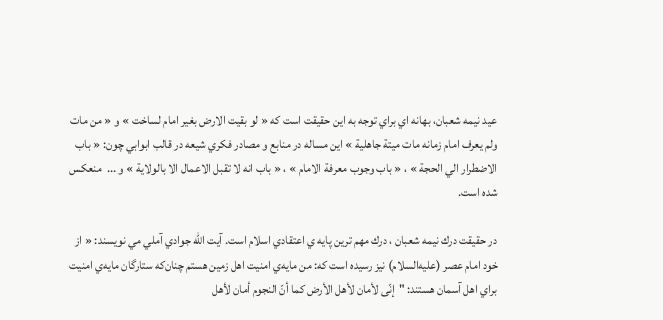عيد نيمه شعبان، بهانه اي براي توجه به اين حقيقت است كه « لو بقيت الارض بغير امام لساخت » و « من مات ولم يعرف امام زمانه مات ميتة جاهلية » اين مساله در منابع و مصادر فكري شيعه در قالب ابوابي چون: « باب الاضطرار الي الحجة » ، « باب وجوب معرفة الامام » ، « باب انه لا تقبل الاعمال الا بالولاية » و ...  منعكس شده است.

در حقيقت درك نيمه شعبان ، درك مهم ترين پايه ي اعتقادي اسلام است. آيت الله جوادي آملي مي نويسند: « از خود امام عصر (عليه‌السلام) نيز رسيده است كه: من مايه‌ي‌ امنيت اهل زمين هستم چنان‌كه ستارگان مايه‌ي‌ امنيت براي اهل آسمان هستند: "إنّى لأمان لأهل الأرض كما أنّ النجوم أمان لأهل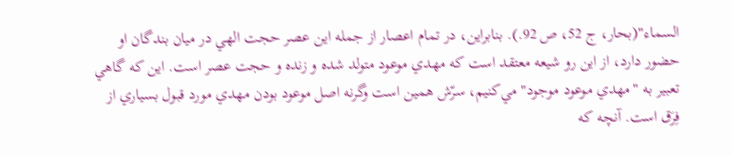السماء"(بحار، ج 52، ص 92.). بنابراين، در تمام اعصار از جمله اين عصر حجت الهي در ميان بندگان او حضور دارد، از اين رو شيعه معتقد است كه مهدي موعود متولد شده و زنده و حجت عصر است. اين كه گاهي تعبير به "مهدي موعود موجود" مي‌كنيم، سرّش همين است وگرنه اصل موعود بودن مهدي مورد قبول بسياري از فِرَق است. آنچه كه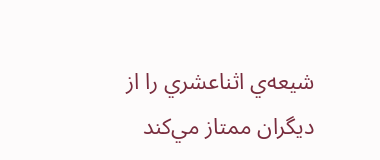شيعه‌ي‌ اثناعشري را از ديگران ممتاز مي‌كند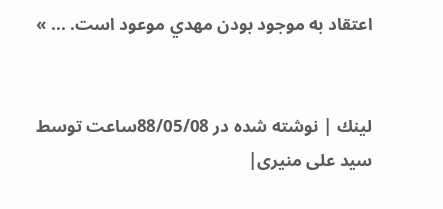اعتقاد به موجود بودن مهدي موعود است. ... »


لينك | نوشته شده در 88/05/08ساعت توسط سيد علی منیری|